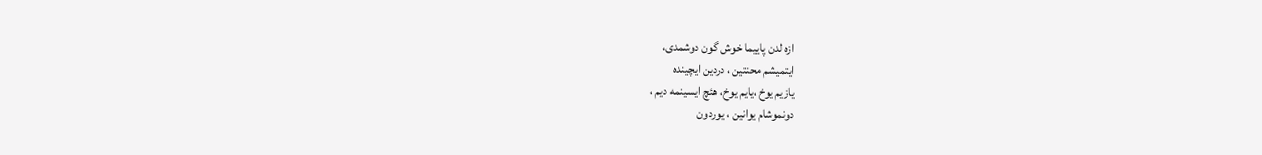ازه لدن پاییما خوش گون دوشمدی،
ایتمیشم محنتین ، دردین ایچینده
یازیم یوخ ،یایم یوخ، هئچ ایسینمه دیم ،
دونموشام یوانین ، یوردون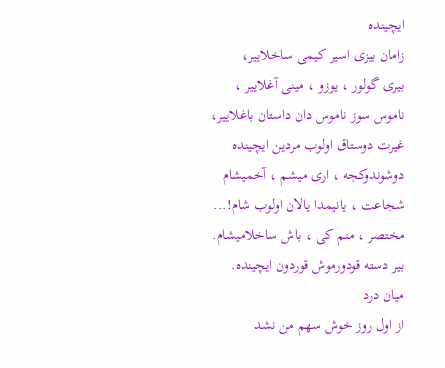ایچینده
زامان بیزی اسیر كیمی ساخلاییر،
بیری گولور ، یوزو ، مینی آغلاییر ،
ناموس سوز ناموس دان داستان باغلاییر،
غیرت دوستاق اولوب مردین ایچینده
دوشوندوكجه ، اری میشم ، آخمیشام
شجاعت ، یانیمدا یالان اولوب شام!...
مختصر ، منم كی ، باش ساخلامیشام.
بیر دسته قودورموش قوردون ایچینده.
میان درد
از اول روز خوش سهم من نشد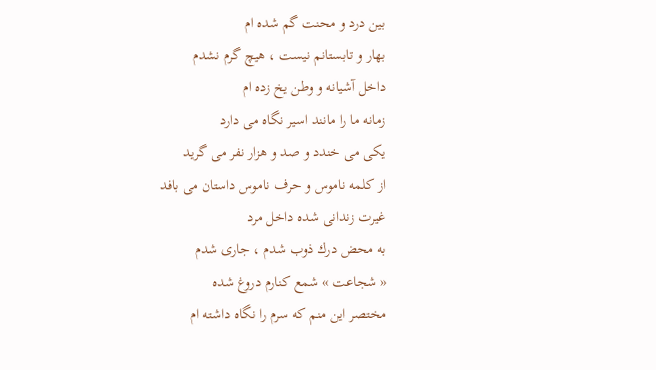بین درد و محنت گم شده ام
بهار و تابستانم نیست ، هیچ گرم نشدم
داخل آشیانه و وطن یخ زده ام
زمانه ما را مانند اسیر نگاه می دارد
یكی می خندد و صد و هزار نفر می گرید
از كلمه ناموس و حرف ناموس داستان می بافد
غیرت زندانی شده داخل مرد
به محض درك ذوب شدم ، جاری شدم
« شجاعت » شمع كنارم دروغ شده
مختصر این منم كه سرم را نگاه داشته ام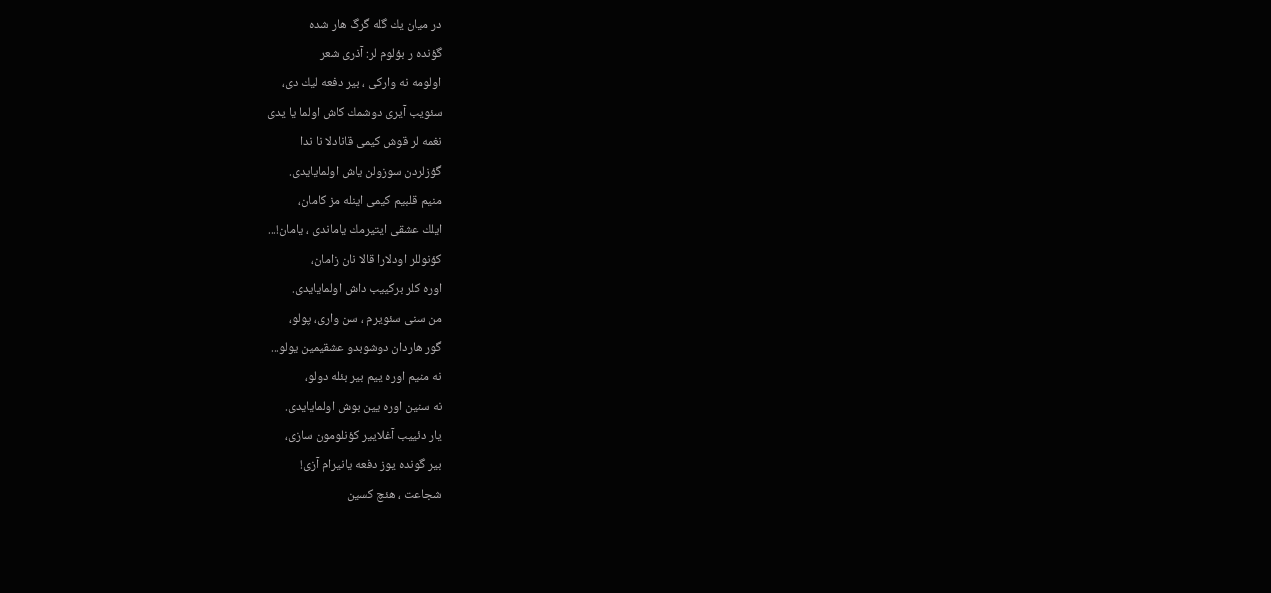در میان یك گله گرگ هار شده
گؤنده ر بؤلوم لر: آذری شعر
اولومه نه واركی ، بیر دفعه لیك دی،
سئویب آیری دوشمك كاش اولما یا یدی
نغمه لر قوش كیمی قانادلا نا ندا
گؤزلردن سوزولن یاش اولمایایدی.
منیم قلبیم كیمی اینله مز كامان،
ایلك عشقی ایتیرمك یاماندی ، یامان!...
كؤنوللر اودلارا قالا نان زامان،
اوره كلر بركییب داش اولمایایدی.
من سنی سئویرم ، سن واری، پولو،
گور هاردان دوشوبدو عشقیمین یولو...
نه منیم اوره ییم بیر بئله دولو،
نه سنین اوره یین بوش اولمایایدی.
یار دئییب آغلاییر كؤنلومون سازی،
بیر گونده یوز دفعه یانیرام آزی!
شجاعت ، هئچ كسین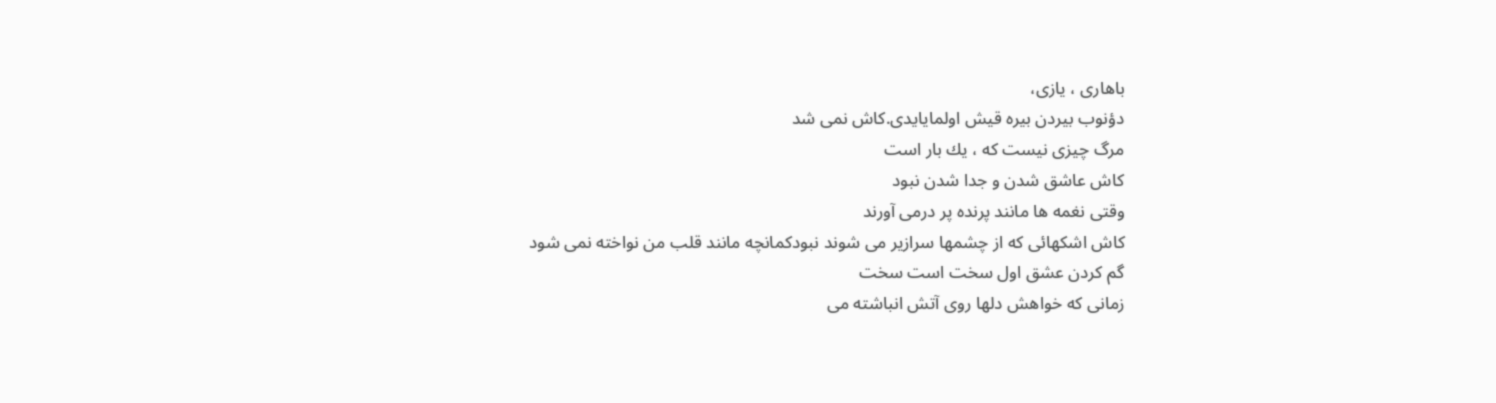باهاری ، یازی،
دؤنوب بیردن بیره قیش اولمایایدی.كاش نمی شد
مرگ چیزی نیست كه ، یك بار است
كاش عاشق شدن و جدا شدن نبود
وقتی نغمه ها مانند پرنده پر درمی آورند
كاش اشكهائی كه از چشمها سرازیر می شوند نبودكمانچه مانند قلب من نواخته نمی شود
گم كردن عشق اول سخت است سخت
زمانی كه خواهش دلها روی آتش انباشته می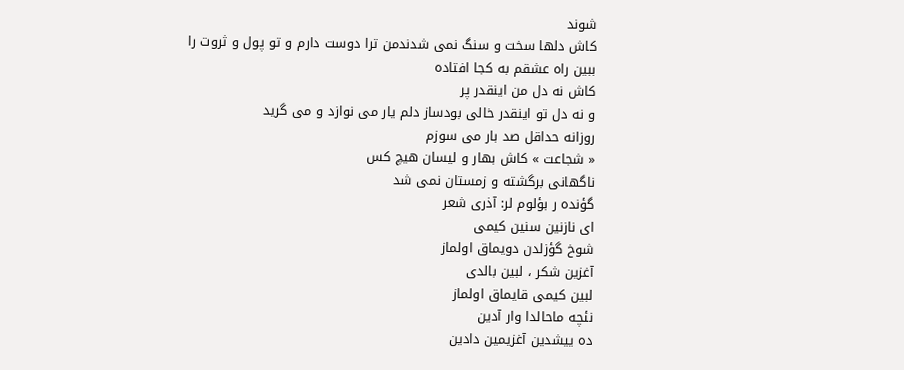شوند
كاش دلها سخت و سنگ نمی شدندمن ترا دوست دارم و تو پول و ثروت را
ببین راه عشقم به كجا افتاده
كاش نه دل من اینقدر پر
و نه دل تو اینقدر خالی بودساز دلم یار می نوازد و می گرید
روزانه حداقل صد بار می سوزم
« شجاعت » كاش بهار و لیسان هیچ كس
ناگهانی برگشته و زمستان نمی شد
گؤنده ر بؤلوم لر: آذری شعر
ای نازنین سنین كیمی
شوخ گؤزلدن دویماق اولماز
آغزین شكر ، لبین بالدی
لبین كیمی قایماق اولماز
نئچه ماحالدا وار آدین
ده ییشدین آغزیمین دادین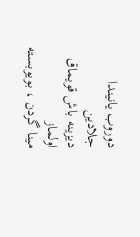دوروب یانیندا جلادین
دیزینه باش قویماق اولماز
مینا گردن ، بویوبسته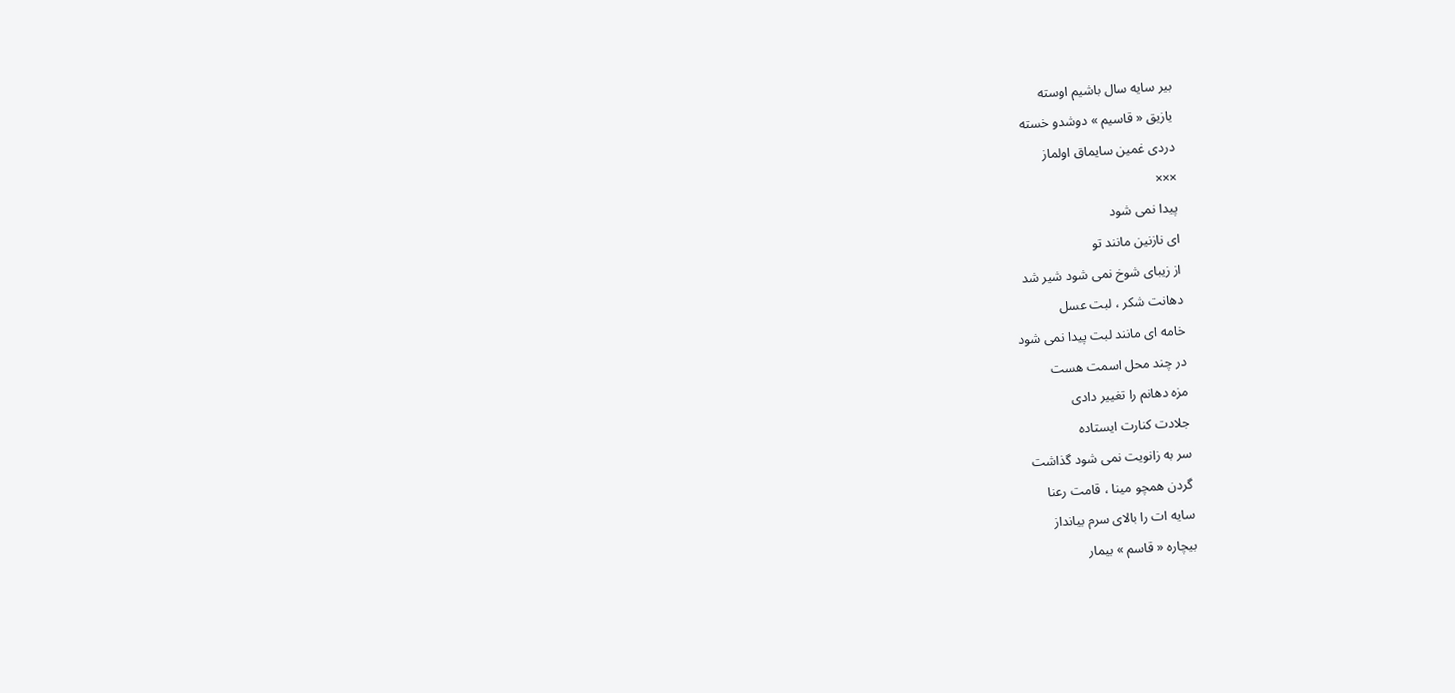بیر سایه سال باشیم اوسته
یازیق « قاسیم » دوشدو خسته
دردی غمین سایماق اولماز
×××
پیدا نمی شود
ای نازنین مانند تو
از زیبای شوخ نمی شود شیر شد
دهانت شكر ، لبت عسل
خامه ای مانند لبت پیدا نمی شود
در چند محل اسمت هست
مزه دهانم را تغییر دادی
جلادت كنارت ایستاده
سر به زانویت نمی شود گذاشت
گردن همچو مینا ، قامت رعنا
سایه ات را بالای سرم بیانداز
بیچاره « قاسم » بیمار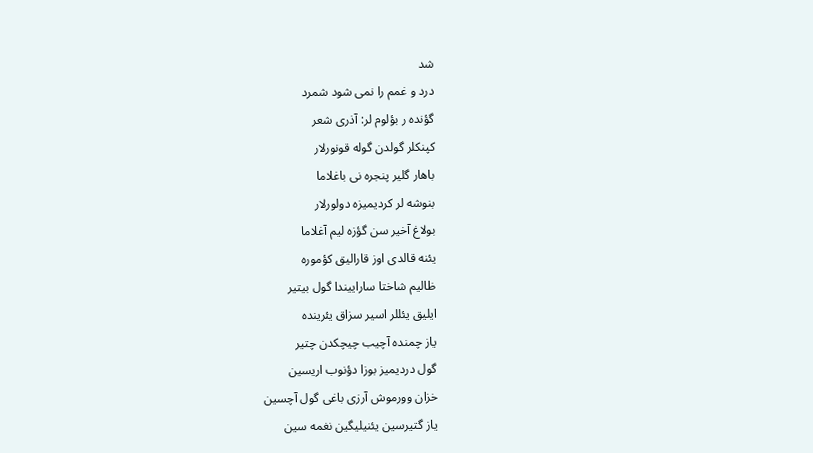شد
درد و غمم را نمی شود شمرد
گؤنده ر بؤلوم لر: آذری شعر
كپنكلر گولدن گوله قونورلار
باهار گلیر پنجره نی باغلاما
بنوشه لر كردیمیزه دولورلار
بولاغ آخیر سن گؤزه لیم آغلاما
یئنه قالدی اوز قارالیق كؤموره
ظالیم شاختا ساراییندا گول بیتیر
ایلیق یئللر اسیر سزاق یئرینده
یاز چمنده آچیب چیچكدن چتیر
گول دردیمیز بوزا دؤنوب اریسین
خزان وورموش آرزی باغی گول آچسین
یاز گتیرسین یئنیلیگین نغمه سین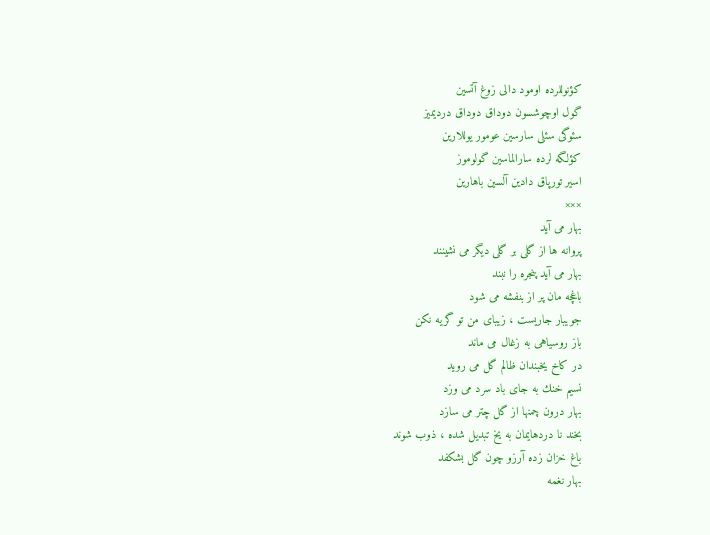كؤنوللرده اومود دالی زوغ آتسین
گول اوچوشسون دوداق دوداق دردیمیز
سئوگی سئلی سارسین عومور یوللارین
كؤلگه لرده سارالماسین گولوموز
اسیر تورپاق دادین آلسین باهارین
×××
بهار می آید
پروانه ها از گلی بر گلی دیگر می نشینند
بهار می آید پنجره را نبند
باغچه مان پر از بنفشه می شود
جویبار جاریست ، زیبای من تو گریه نكن
باز روسیاهی به زغال می ماند
در كاخ یخبندان ظالم گل می روید
نسیم خنك به جای باد سرد می وزد
بهار درون چمنها از گل چتر می سازد
بخند نا دردهایمان به یخ تبدیل شده ، ذوب شوند
باغ خزان زده آرزو چون گل بشكفد
بهار نغمه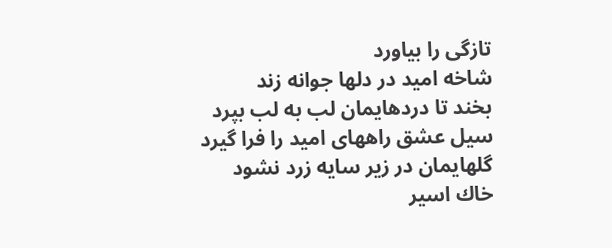تازگی را بیاورد
شاخه امید در دلها جوانه زند
بخند تا دردهایمان لب به لب بپرد
سیل عشق راههای امید را فرا گیرد
گلهایمان در زیر سایه زرد نشود
خاك اسیر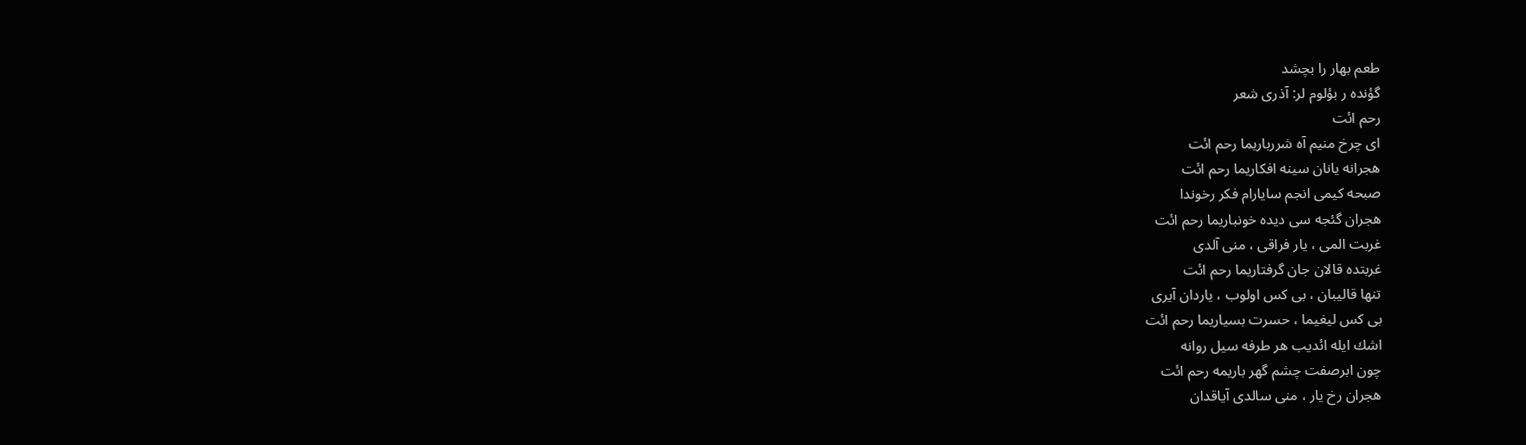طعم بهار را بچشد
گؤنده ر بؤلوم لر: آذری شعر
رحم ائت
ای چرخ منیم آه شررباریما رحم ائت
هجرانه یانان سینه افكاریما رحم ائت
صبحه كیمی انجم سایارام فكر رخوندا
هجران گئجه سی دیده خونباریما رحم ائت
غربت المی ، یار فراقی ، منی آلدی
غربتده قالان جان گرفتاریما رحم ائت
تنها قالیبان ، بی كس اولوب ، یاردان آیری
بی كس لیغیما ، حسرت بسیاریما رحم ائت
اشك ایله ائدیب هر طرفه سیل روانه
چون ابرصفت چشم گهر باریمه رحم ائت
هجران رخ یار ، منی سالدی آیاقدان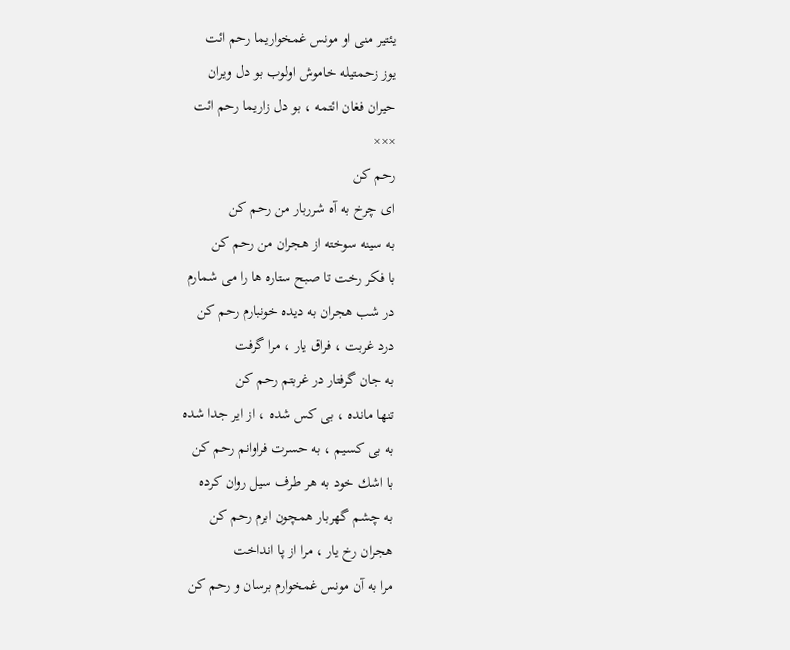یئتیر منی او مونس غمخواریما رحم ائت
یوز زحمتیله خاموش اولوب بو دل ویران
حیران فغان ائتمه ، بو دل زاریما رحم ائت
×××
رحم كن
ای چرخ به آه شرربار من رحم كن
به سینه سوخته از هجران من رحم كن
با فكر رخت تا صبح ستاره ها را می شمارم
در شب هجران به دیده خونبارم رحم كن
درد غربت ، فراق یار ، مرا گرفت
به جان گرفتار در غربتم رحم كن
تنها مانده ، بی كس شده ، از ایر جدا شده
به بی كسیم ، به حسرت فراوانم رحم كن
با اشك خود به هر طرف سیل روان كرده
به چشم گهربار همچون ابرم رحم كن
هجران رخ یار ، مرا از پا انداخت
مرا به آن مونس غمخوارم برسان و رحم كن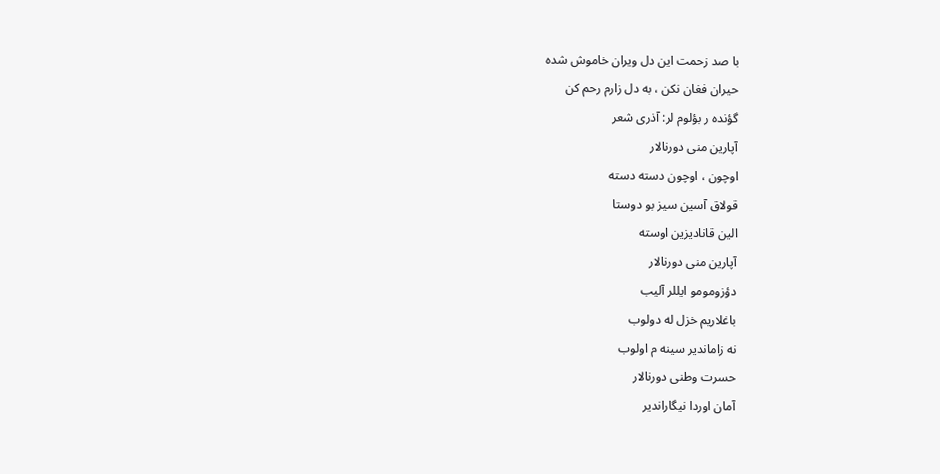با صد زحمت این دل ویران خاموش شده
حیران فغان نكن ، به دل زارم رحم كن
گؤنده ر بؤلوم لر: آذری شعر
آپارین منی دورنالار
اوچون ، اوچون دسته دسته
قولاق آسین سیز بو دوستا
الین قانادیزین اوسته
آپارین منی دورنالار
دؤزومومو ایللر آلیب
باغلاریم خزل له دولوب
نه زاماندیر سینه م اولوب
حسرت وطنی دورنالار
آمان اوردا نیگاراندیر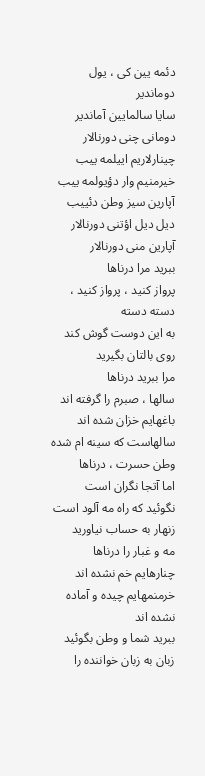دئمه یین كی ، یول دوماندیر
سایا سالمایین آماندیر
دومانی چنی دورنالار
چینارلاریم اییلمه ییب
خیرمنیم وار دؤیولمه ییب
آپارین سیز وطن دئییب
دیل دیل اؤتنی دورنالار
آپارین منی دورنالار
ببرید مرا درناها
پرواز كنید ، پرواز كنید ، دسته دسته
به این دوست گوش كند
روی بالتان بگیرید
مرا ببرید درناها
سالها ، صبرم را گرفته اند
باغهایم خزان شده اند
سالهاست كه سینه ام شده
وطن حسرت ، درناها
اما آتجا نگران است
نگوئید كه راه مه آلود است
زنهار به حساب نیاورید
مه و غبار را درناها
چنارهایم خم نشده اند
خرمنمهایم چیده و آماده نشده اند
ببرید شما و وطن بگوئید
زبان به زبان خواننده را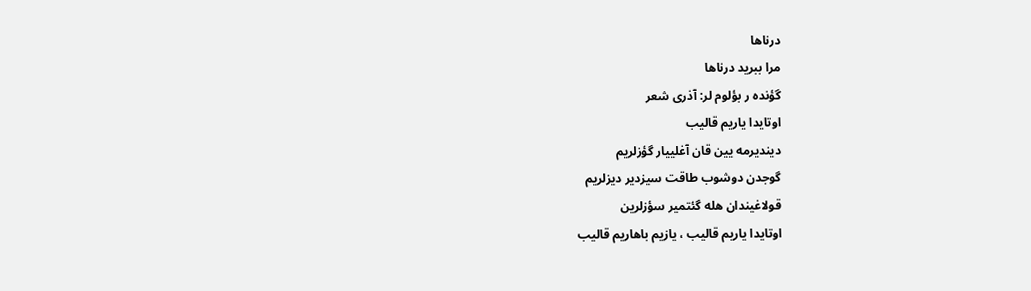درناها
مرا ببرید درناها
گؤنده ر بؤلوم لر: آذری شعر
اوتایدا یاریم قالیب
دیندیرمه یین قان آغلییار گؤزلریم
گوجدن دوشوب طاقت سیزدیر دیزلریم
قولاغیندان هله گئتمیر سؤزلرین
اوتایدا یاریم قالیب ، یازیم باهاریم قالیب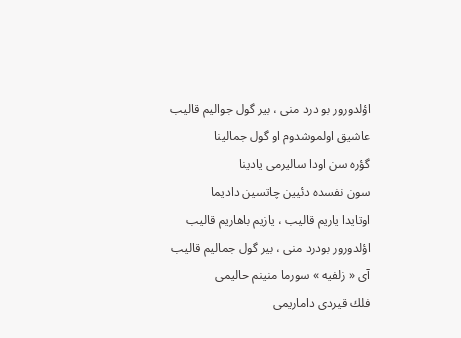اؤلدورور بو درد منی ، بیر گول جوالیم قالیب
عاشیق اولموشدوم او گول جمالینا
گؤره سن اودا سالیرمی یادینا
سون نفسده دئیین چاتسین دادیما
اوتایدا یاریم قالیب ، یازیم باهاریم قالیب
اؤلدورور بودرد منی ، بیر گول جمالیم قالیب
آی « زلفیه » سورما منینم حالیمی
فلك قیردی داماریمی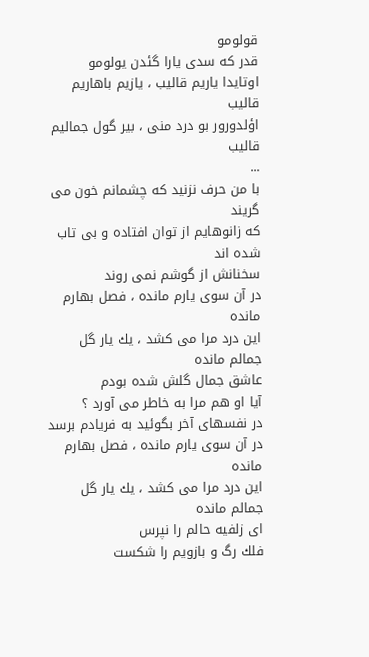قولومو
قدر كه سدی یارا گئدن یولومو
اوتایدا یاریم قالیب ، یازیم باهاریم قالیب
اؤلدورور بو درد منی ، بیر گول جمالیم قالیب
...
با من حرف نزنید كه چشمانم خون می گریند
كه زانوهایم از توان افتاده و بی تاب شده اند
سخنانش از گوشم نمی روند
در آن سوی یارم مانده ، فصل بهارم مانده
این درد مرا می كشد ، یك یار گل جمالم مانده
عاشق جمال گلش شده بودم
آیا او هم مرا به خاطر می آورد ؟
در نفسهای آخر بگوئید به فریادم برسد
در آن سوی یارم مانده ، فصل بهارم مانده
این درد مرا می كشد ، یك یار گل جمالم مانده
ای زلفیه حالم را نپرس
فلك رگ و بازویم را شكست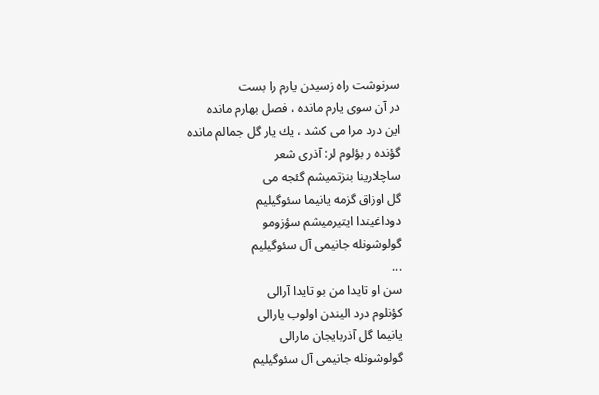سرنوشت راه زسیدن یارم را بست
در آن سوی یارم مانده ، فصل بهارم مانده
این درد مرا می كشد ، یك یار گل جمالم مانده
گؤنده ر بؤلوم لر: آذری شعر
ساچلارینا بنزتمیشم گئجه می
گل اوزاق گزمه یانیما سئوگیلیم
دوداغیندا ایتیرمیشم سؤزومو
گولوشونله جانیمی آل سئوگیلیم
...
سن او تایدا من بو تایدا آرالی
كؤنلوم درد الیندن اولوب یارالی
یانیما گل آذربایجان مارالی
گولوشونله جانیمی آل سئوگیلیم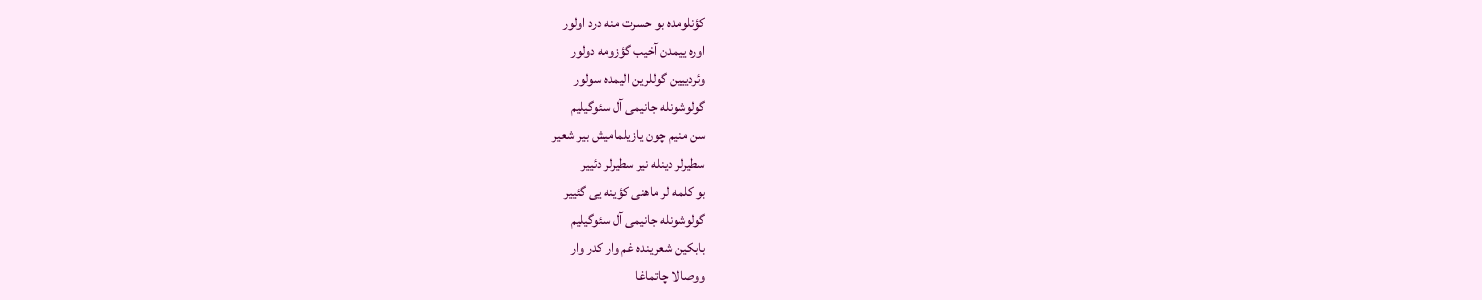كؤنلومده بو حسرت منه درد اولور
اوره ییمدن آخیب گؤزومه دولور
وئردییین گوللرین الیمده سولور
گولوشونله جانیمی آل سئوگیلیم
سن منیم چون یازیلمامیش بیر شعیر
سطیرلر دینله نیر سطیرلر دئییر
بو كلمه لر ماهنی كؤینه یی گئییر
گولوشونله جانیمی آل سئوگیلیم
بابكین شعرینده غم وار كدر وار
ووصالا چاتماغا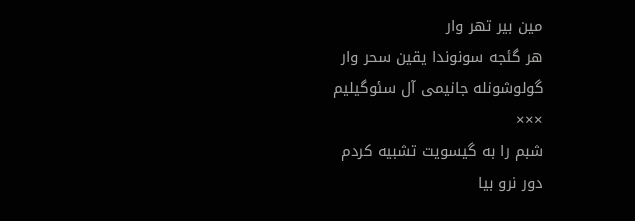مین بیر تهر وار
هر گئجه سونوندا یقین سحر وار
گولوشونله جانیمی آل سئوگیلیم
×××
شبم را به گیسویت تشبیه كردم
دور نرو بیا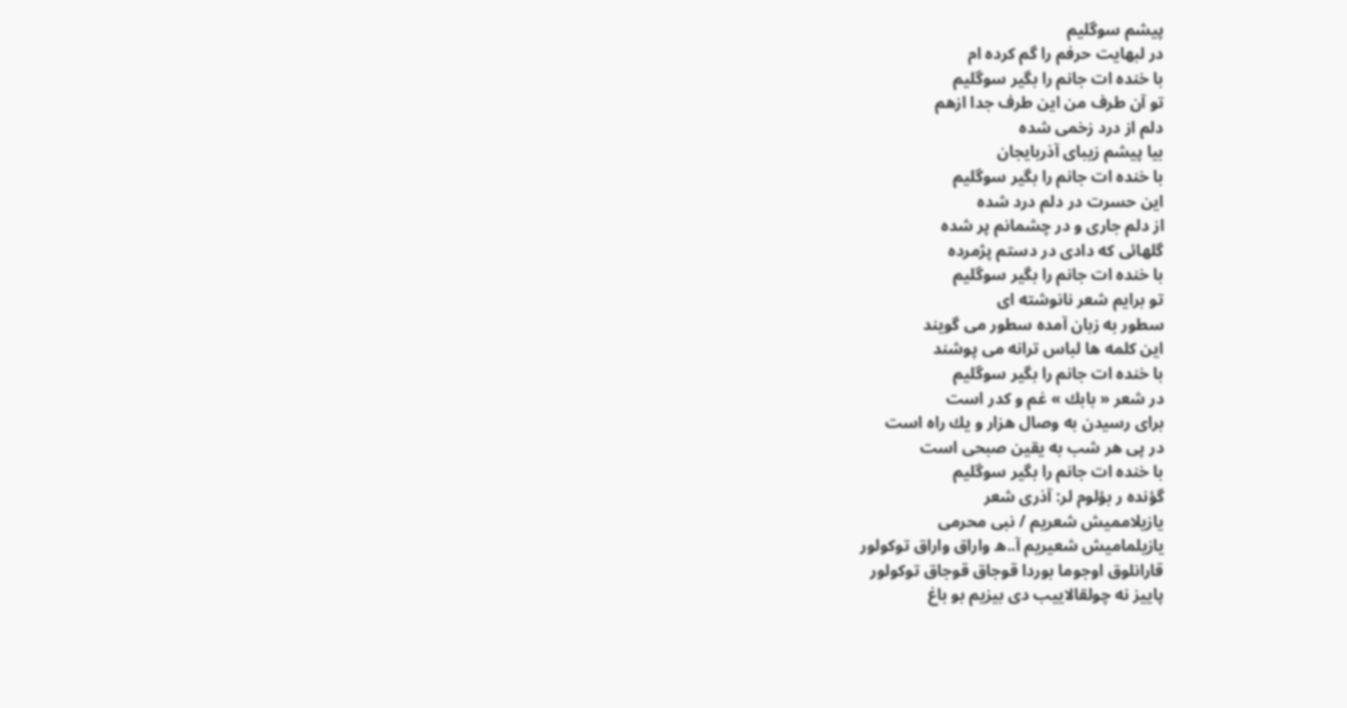پیشم سوگلیم
در لبهایت حرفم را گم كرده ام
با خنده ات جانم را بگیر سوگلیم
تو آن طرف من این طرف جدا ازهم
دلم از درد زخمی شده
بیا پیشم زیبای آذربایجان
با خنده ات جانم را بگیر سوگلیم
این حسرت در دلم درد شده
از دلم جاری و در چشمانم پر شده
گلهائی كه دادی در دستم پژمرده
با خنده ات جانم را بگیر سوگلیم
تو برایم شعر نانوشته ای
سطور به زبان آمده سطور می گویند
این كلمه ها لباس ترانه می پوشند
با خنده ات جانم را بگیر سوگلیم
در شعر « بابك » غم و كدر است
برای رسیدن به وصال هزار و یك راه است
در پی هر شب به یقین صبحی است
با خنده ات جانم را بگیر سوگلیم
گؤنده ر بؤلوم لر: آذری شعر
یازیلاممیش شعریم / نبی محرمی
یازیلمامیش شعیریم آ..ه واراق واراق توكولور
قارانلوق اوجوما بوردا قوجاق قوجاق توكولور
پاییز نه چولقالاییب دی بیزیم بو باغ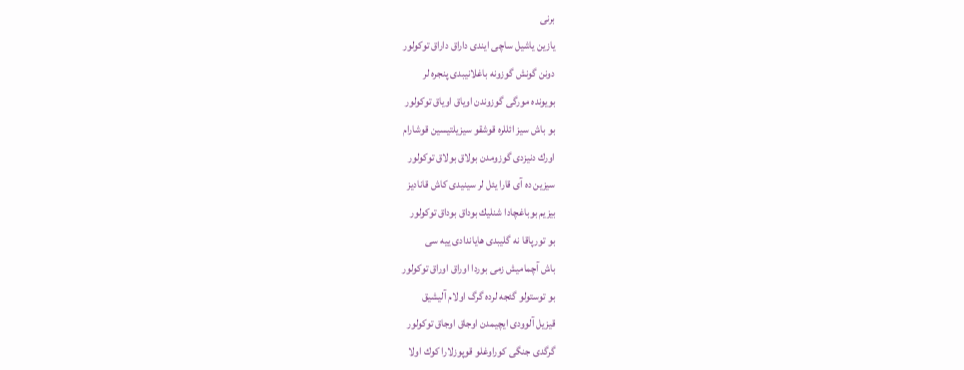برنی
یازین یاشیل ساچی ایندی داراق داراق توكولور
دونن گونش گوزونه باغلانیبدی پنجره لر
بویونده مورگی گوزوندن اویاق اویاق توكولور
بو باش سیز ائللره قوشقو سیزیلتیسین قوشارام
اورك دنیزدی گوزومدن بولاق بولاق توكولور
سیزین ده آی قارا یئل لر سینیدی كاش قانادیز
بیزیم بوباغچادا شنلیك بوداق بوداق توكولور
بو تورپاقا نه گلیبدی هایاندادی ییه سی
باش آچمامیش زمی بوردا اوراق اوراق توكولور
بو توستولو گئجه لرده گرگ اولام آلیشیق
قیزیل آلوودی ایچیمدن اوجاق اوجاق توكولور
گرگدی جنگی كوراوغلو قوپوزلارا كوك اولا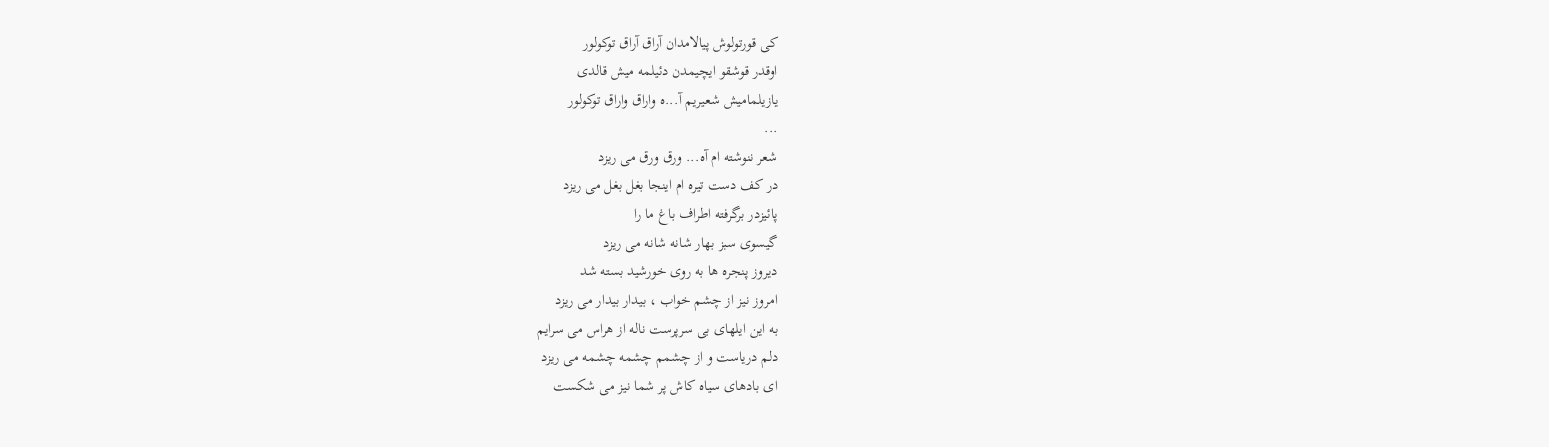كی قورتولوش پیالامدان آراق آراق توكولور
اوقدر قوشقو ایچیمدن دئیلمه میش قالدی
یازیلمامیش شعیریم آ...ه واراق واراق توكولور
...
شعر ننوشته ام آه... ورق ورق می ریزد
در كف دست تیره ام اینجا بغل بغل می ریزد
پائیزدر برگرفته اطراف باغ ما را
گیسوی سبز بهار شانه شانه می ریزد
دیروز پنجره ها به روی خورشید بسته شد
امروز نیز از چشم خواب ، بیدار بیدار می ریزد
به این ایلهای بی سرپرست ناله از هراس می سرایم
دلم دریاست و از چشمم چشمه چشمه می ریزد
ای بادهای سیاه كاش پر شما نیز می شكست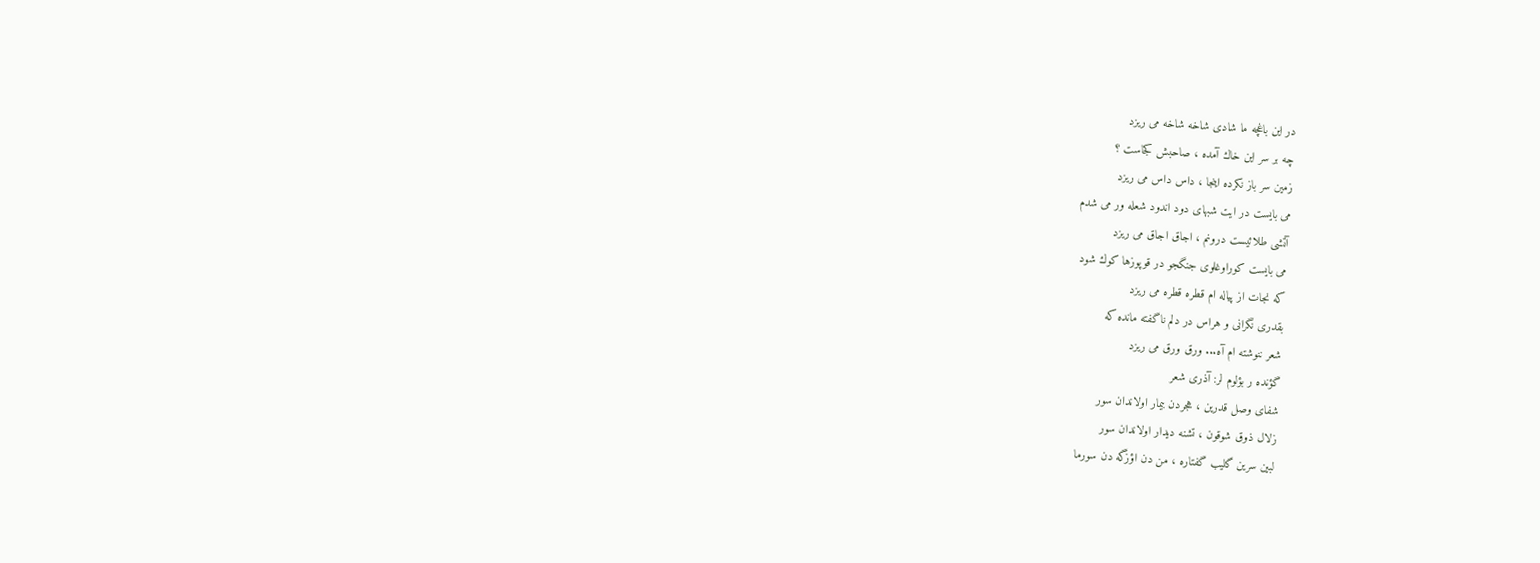در این باغچه ما شادی شاخه شاخه می ریزد
چه بر سر این خاك آمده ، صاحبش كجاست ؟
زمین سر باز نكرده اینجا ، داس داس می ریزد
می بایست در ایت شبهای دود اندود شعله ور می شدم
آتشی طلائیست درونم ، اجاق اجاق می ریزد
می بایست كوراوغلوی جنگجو در قوپوزها كوك شود
كه نجات از پیاله ام قطره قطره می ریزد
بقدری نگرانی و هراس در دلم ناگفته مانده كه
شعر ننوشته ام آه... ورق ورق می ریزد
گؤنده ر بؤلوم لر: آذری شعر
شفای وصل قدرین ، هجردن بیمار اولاندان سور
زلال ذوق شوقون ، تشنه دیدار اولاندان سور
لبین سرین گلیب گفتاره ، من دن اؤزگه دن سورما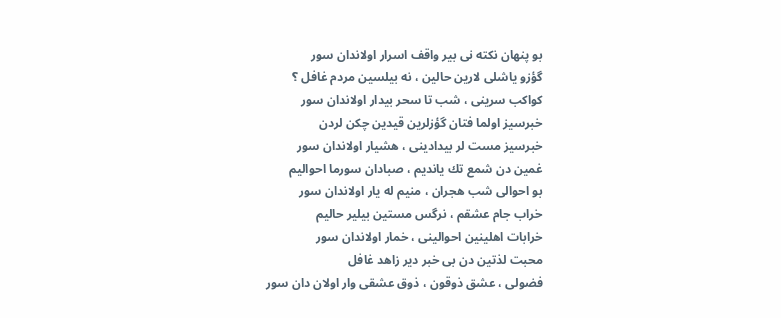بو پنهان نكته نی بیر واقف اسرار اولاندان سور
گؤزو یاشلی لارین حالین ، نه بیلسین مردم غافل ؟
كواكب سرینی ، شب تا سحر بیدار اولاندان سور
خبرسیز اولما فتان گؤزلرین قیدین چكن لردن
خبرسیز مست لر بیدادینی ، هشیار اولاندان سور
غمین دن شمع تك یاندیم ، صبادان سورما احوالیم
بو احوالی شب هجران ، منیم له یار اولاندان سور
خراب جام عشقم ، نرگس مستین بیلیر حالیم
خرابات اهلینین احوالینی ، خمار اولاندان سور
محبت لذتین دن بی خبر دیر زاهد غافل
فضولی ، عشق ذوقون ، ذوق عشقی وار اولان دان سور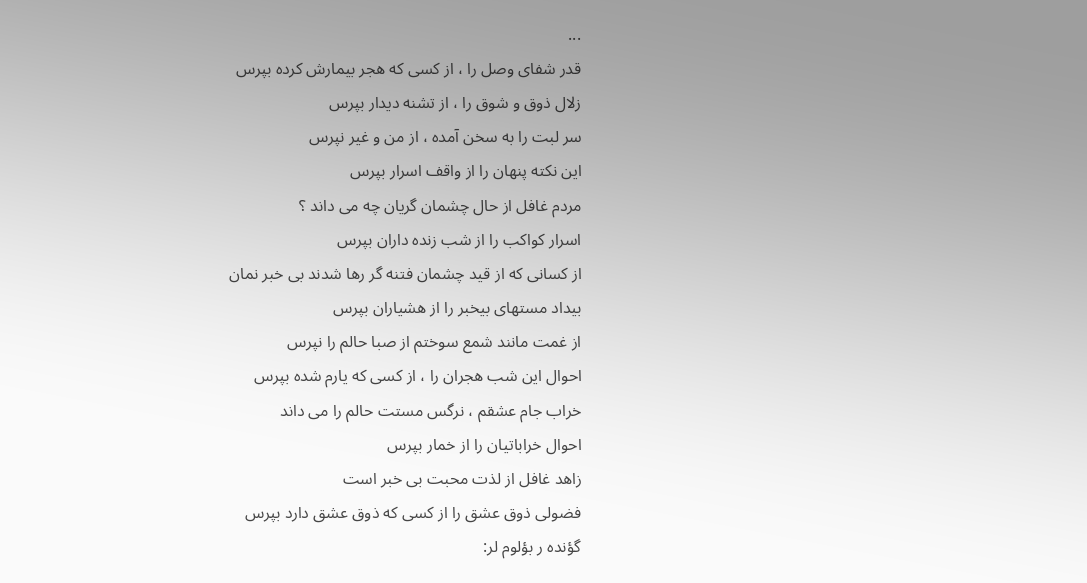...
قدر شفای وصل را ، از كسی كه هجر بیمارش كرده بپرس
زلال ذوق و شوق را ، از تشنه دیدار بپرس
سر لبت را به سخن آمده ، از من و غیر نپرس
این نكته پنهان را از واقف اسرار بپرس
مردم غافل از حال چشمان گریان چه می داند ؟
اسرار كواكب را از شب زنده داران بپرس
از كسانی كه از قید چشمان فتنه گر رها شدند بی خبر نمان
بیداد مستهای بیخبر را از هشیاران بپرس
از غمت مانند شمع سوختم از صبا حالم را نپرس
احوال این شب هجران را ، از كسی كه یارم شده بپرس
خراب جام عشقم ، نرگس مستت حالم را می داند
احوال خراباتیان را از خمار بپرس
زاهد غافل از لذت محبت بی خبر است
فضولی ذوق عشق را از كسی كه ذوق عشق دارد بپرس
گؤنده ر بؤلوم لر: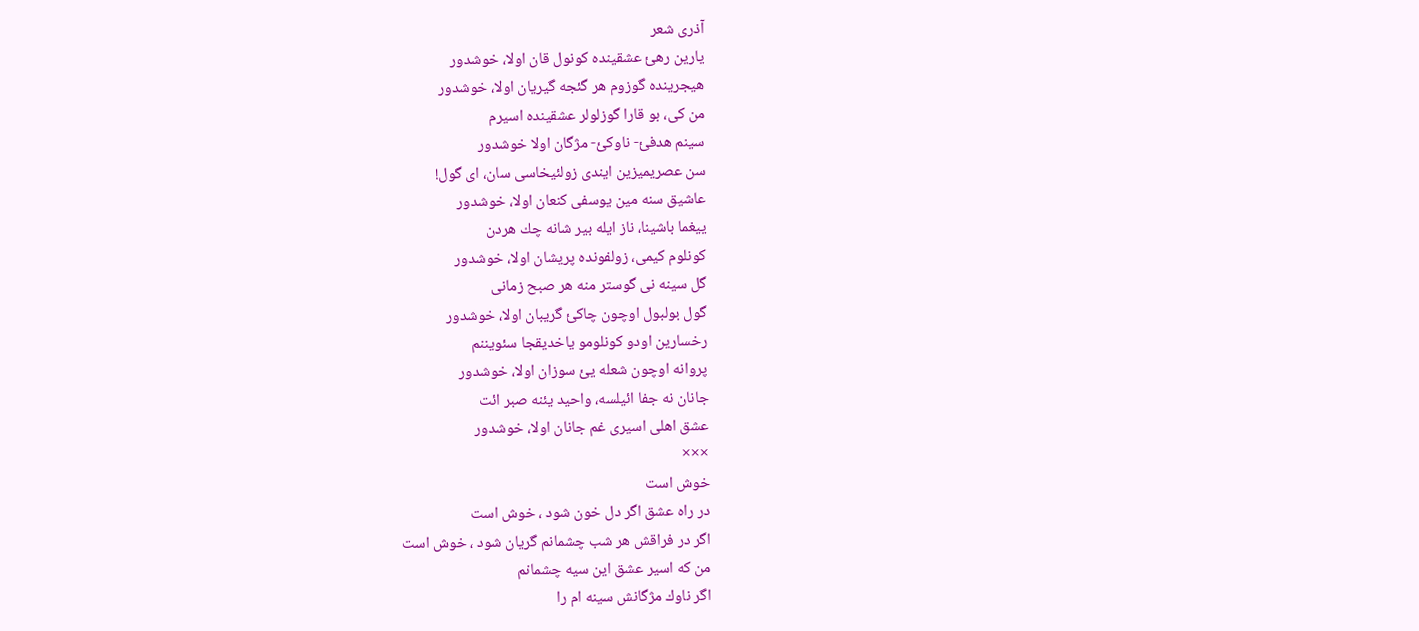آذری شعر
یارین رهئ عشقینده كونول قان اولا، خوشدور
هیجرینده گوزوم هر گئجه گیریان اولا، خوشدور
من كی، بو قارا گوزلولر عشقینده اسیرم
سینم هدفئ- ناوكئ- مژگان اولا خوشدور
سن عصریمیزین ایندی زولئیخاسی سان، ای گول!
عاشیق سنه مین یوسفی كنعان اولا، خوشدور
ییغما باشینا، ناز ایله بیر شانه چك هردن
كونلوم كیمی، زولفونده پریشان اولا، خوشدور
گل سینه نی گوستر منه هر صبح زمانی
گول بولبول اوچون چاكئ گریبان اولا، خوشدور
رخسارین اودو كونلومو یاخدیقجا سئویننم
پروانه اوچون شعله یئ سوزان اولا، خوشدور
جانان نه جفا ائیلسه، واحید یئنه صبر ائت
عشق اهلی اسیری غم جانان اولا، خوشدور
×××
خوش است
در راه عشق اگر دل خون شود ، خوش است
اگر در فراقش هر شب چشمانم گریان شود ، خوش است
من كه اسیر عشق این سیه چشمانم
اگر ناوك مژگانش سینه ام را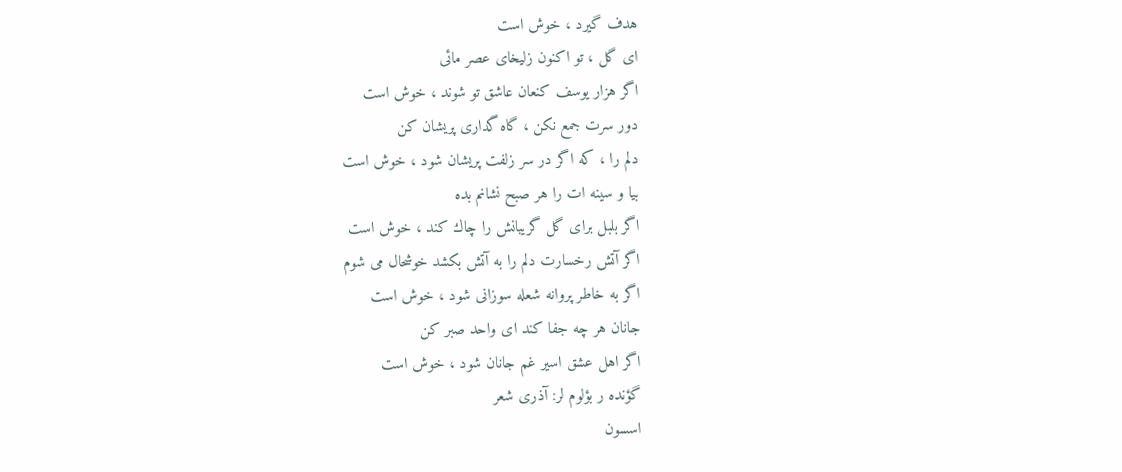هدف گیرد ، خوش است
ای گل ، تو اكنون زلیخای عصر مائی
اگر هزار یوسف كنعان عاشق تو شوند ، خوش است
دور سرت جمع نكن ، گاه گداری پریشان كن
دلم را ، كه اگر در سر زلفت پریشان شود ، خوش است
بیا و سینه ات را هر صبح نشانم بده
اگر بلبل برای گل گریبانش را چاك كند ، خوش است
اگر آتش رخسارت دلم را به آتش بكشد خوشحال می شوم
اگر به خاطر پروانه شعله سوزانی شود ، خوش است
جانان هر چه جفا كند ای واحد صبر كن
اگر اهل عشق اسیر غم جانان شود ، خوش است
گؤنده ر بؤلوم لر: آذری شعر
اسسون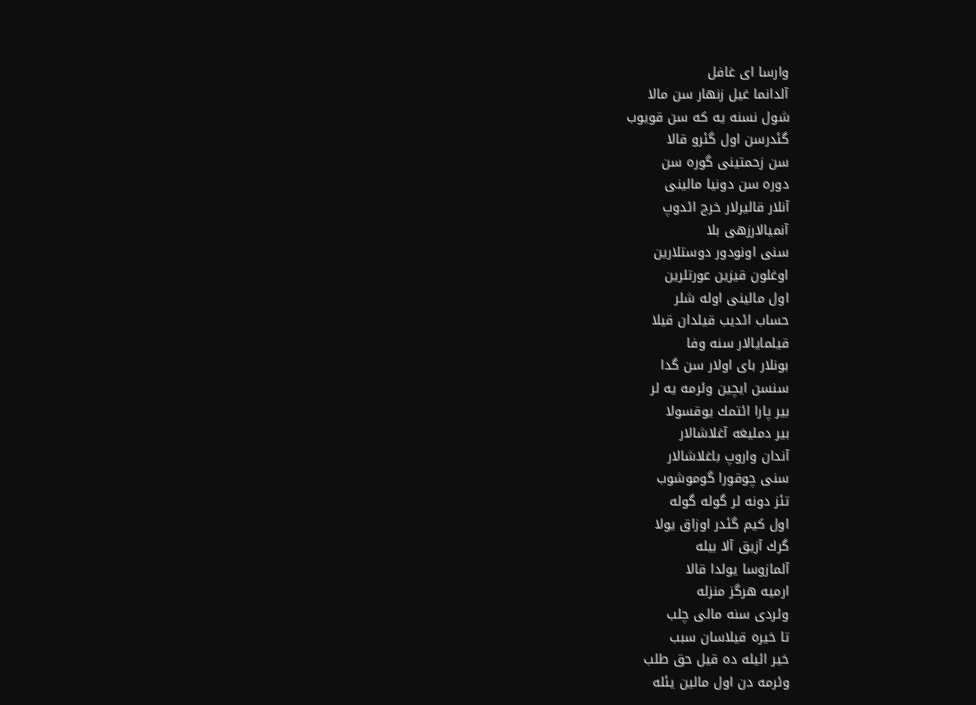وارسا ای غافل
آلدانما غیل زنهار سن مالا
شول نسنه یه كه سن قویوب
گئدرسن اول گئرو قالا
سن زحمتینی گوره سن
دوره سن دونیا مالینی
آنلار قالیرلار خرج ائدوپ
آنمیالارزهی بلا
سنی اونودور دوستلارین
اوغلون قیزین عورتلرین
اول مالینی اوله شلر
حساب ائدیب قیلدان قیلا
قیلمایالار سنه وفا
بونلار بای اولار سن گدا
سنسن ایچین وئرمه یه لر
بیر پارا ائتمك یوقسولا
بیر دملیغه آغلاشالار
آندان واروپ باغلاشالار
سنی چوقورا گوموشوب
تئز دونه لر گوله گوله
اول كیم گئدر اوزاق یولا
گرك آزیق آلا بیله
آلمازوسا یولدا قالا
ارمیه هرگز منزله
وئردی سنه مالی چلب
تا خیره قیلاسان سبب
خیر ائیله ده قیل حق طلب
وئرمه دن اول مالین یئله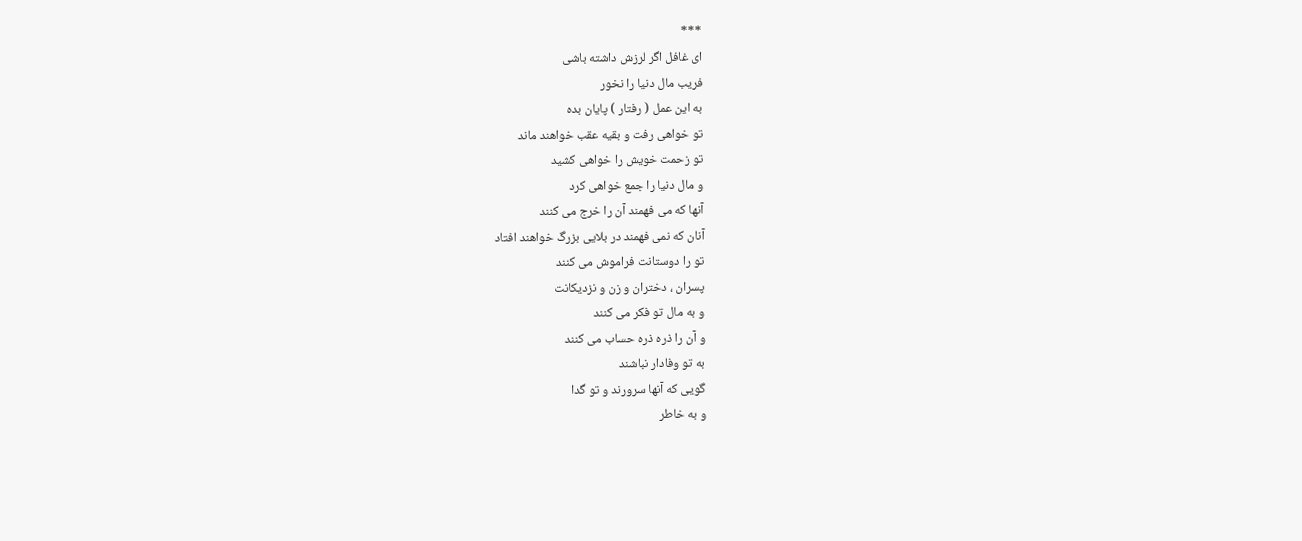***
ای غافل اگر لرزش داشته باشی
فریب مال دنیا را نخور
به این عمل ( رفتار ) پایان بده
تو خواهی رفت و بقیه عقب خواهند ماند
تو زحمت خویش را خواهی كشید
و مال دنیا را جمع خواهی كرد
آنها كه می فهمند آن را خرج می كنند
آنان كه نمی فهمند در بلایی بزرگ خواهند افتاد
تو را دوستانت فراموش می كنند
پسران ، دختران و زن و نزدیكانت
و به مال تو فكر می كنند
و آن را ذره ذره حساب می كنند
به تو وفادار نباشند
گویی كه آنها سرورند و تو گدا
و به خاطر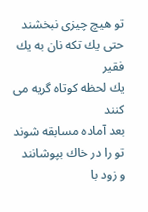تو هیچ چیزی نبخشند
حتی یك تكه نان به یك فقیر
یك لحظه كوتاه گریه می كنند
بعد آماده مسابقه شوند
تو را در خاك بپوشانند
و زود با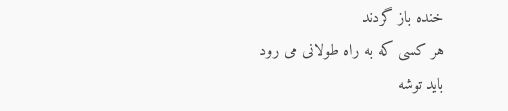خنده باز گردند
هر كسی كه به راه طولانی می رود
باید توشه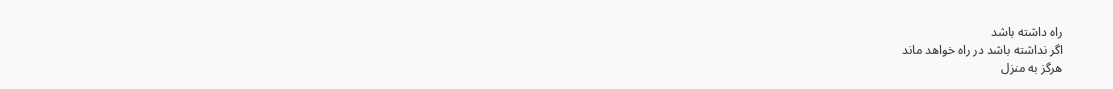راه داشته باشد
اگر نداشته باشد در راه خواهد ماند
هرگز به منزل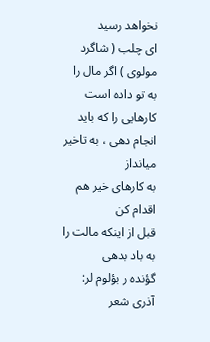نخواهد رسید
ای چلب ( شاگرد مولوی ) اگر مال را به تو داده است
كارهایی را كه باید انجام دهی ، به تاخیر میانداز
به كارهای خیر هم اقدام كن
قبل از اینكه مالت را به باد بدهی
گؤنده ر بؤلوم لر: آذری شعر